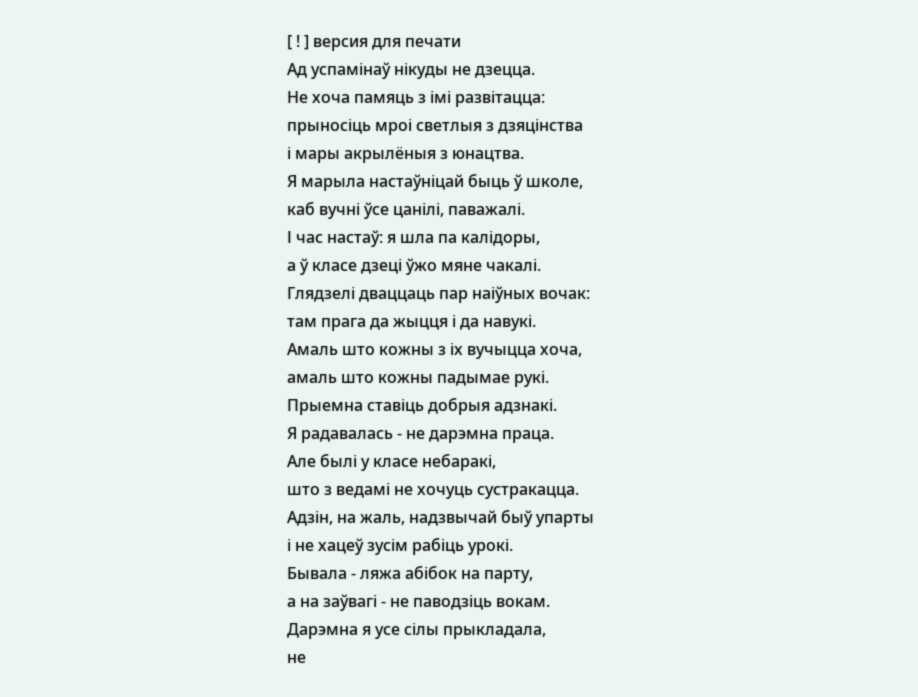[ ! ] версия для печати
Ад успамінаў нікуды не дзецца.
Не хоча памяць з імі развітацца:
прыносіць мроі светлыя з дзяцінства
і мары акрылёныя з юнацтва.
Я марыла настаўніцай быць ў школе,
каб вучні ўсе цанілі, паважалі.
І час настаў: я шла па калідоры,
а ў класе дзеці ўжо мяне чакалі.
Глядзелі дваццаць пар наіўных вочак:
там прага да жыцця і да навукі.
Амаль што кожны з іх вучыцца хоча,
амаль што кожны падымае рукі.
Прыемна ставіць добрыя адзнакі.
Я радавалась - не дарэмна праца.
Але былі у класе небаракі,
што з ведамі не хочуць сустракацца.
Адзін, на жаль, надзвычай быў упарты
і не хацеў зусім рабіць урокі.
Бывала - ляжа абібок на парту,
а на заўвагі - не паводзіць вокам.
Дарэмна я усе сiлы прыкладала,
не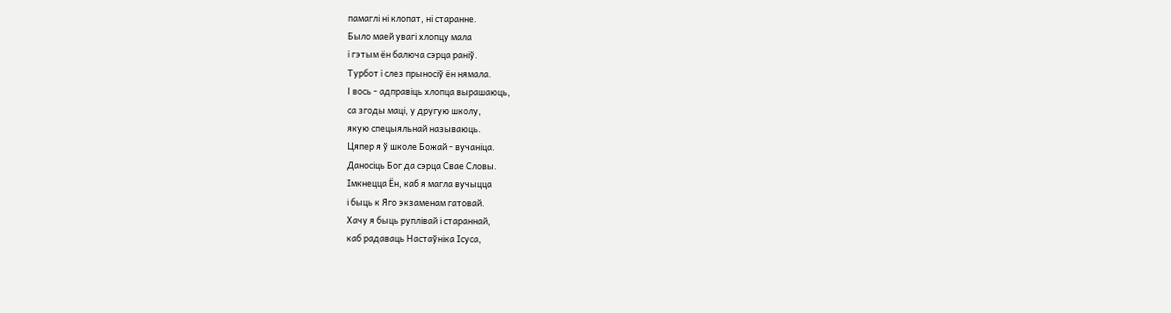памаглi нi клопат, нi старанне.
Было маей увагi хлопцу мала
i гэтым ён балюча сэрца ранiў.
Турбот i слез прыносiў ён нямала.
I вось - адправiць хлопца вырашаюць,
са згоды мацi, у другую школу,
якую спецыяльнай называюць.
Цяпер я ў школе Божай - вучаніца.
Даносіць Бог да сэрца Свае Словы.
Імкнецца Ён, каб я магла вучыцца
і быць к Яго экзаменам гатовай.
Хачу я быць руплівай і стараннай,
каб радаваць Настаўніка Ісуса,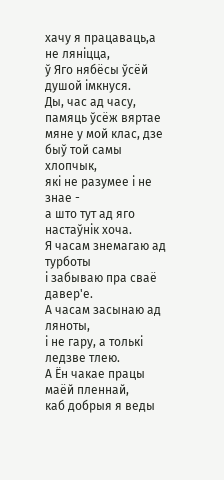хачу я працаваць,а не ляніцца,
ў Яго нябёсы ўсёй душой імкнуся.
Ды, час ад часу, памяць ўсёж вяртае
мяне у мой клас, дзе быў той самы хлопчык,
які не разумее і не знае -
а што тут ад яго настаўнік хоча.
Я часам знемагаю ад турботы
і забываю пра сваё давер'е.
А часам засынаю ад ляноты,
і не гару, а толькі ледзве тлею.
А Ён чакае працы маёй пленнай,
каб добрыя я веды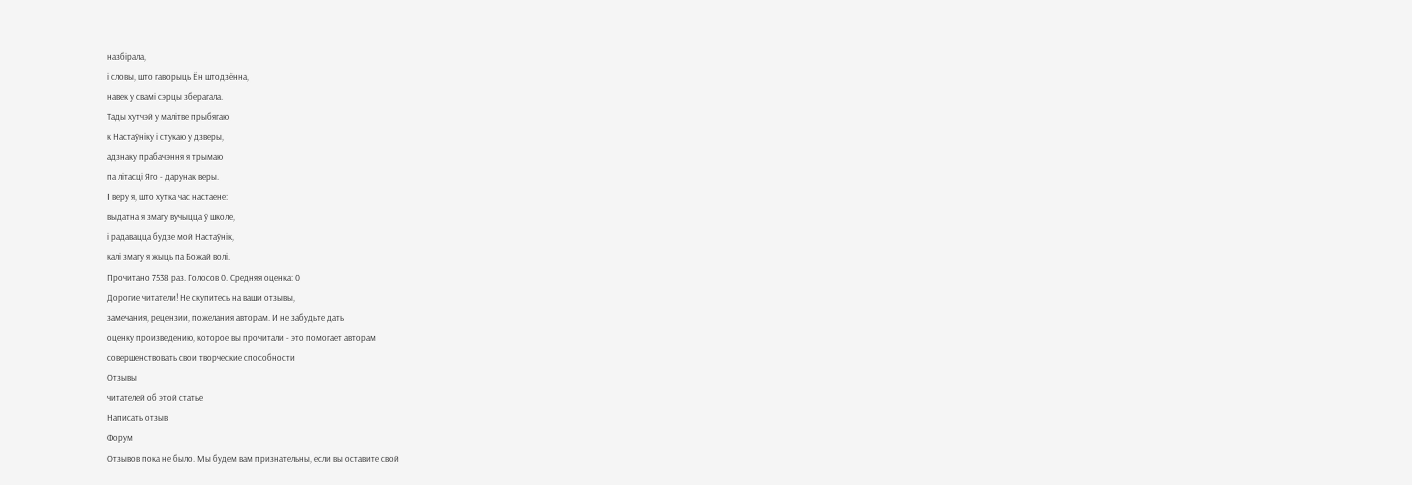назбірала,
і словы, што гаворыць Ён штодзённа,
навек у свамі сэрцы зберагала.
Тады хутчэй у малітве прыбягаю
к Настаўніку і стукаю у дзверы,
адзнаку прабачэння я трымаю
па літасці Яго - дарунак веры.
I веру я, што хутка час настаене:
выдатна я змагу вучыцца ў школе,
і радавацца будзе мой Настаўнік,
калі змагу я жыць па Божай волі.
Прочитано 7538 раз. Голосов 0. Средняя оценка: 0
Дорогие читатели! Не скупитесь на ваши отзывы,
замечания, рецензии, пожелания авторам. И не забудьте дать
оценку произведению, которое вы прочитали - это помогает авторам
совершенствовать свои творческие способности
Отзывы
читателей об этой статье
Написать отзыв
Форум
Отзывов пока не было. Мы будем вам признательны, если вы оставите свой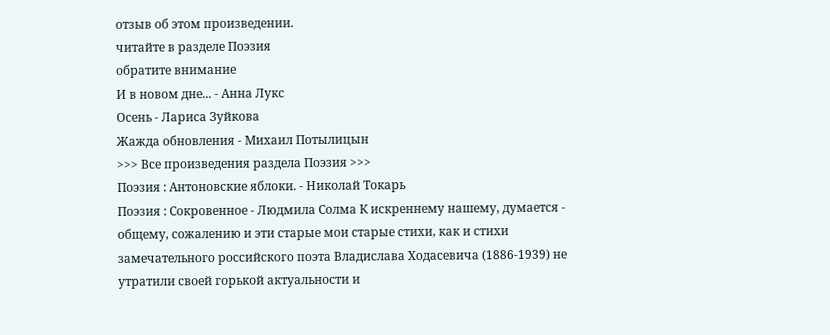отзыв об этом произведении.
читайте в разделе Поэзия
обратите внимание
И в новом дне... - Анна Лукс
Осень - Лариса Зуйкова
Жажда обновления - Михаил Потылицын
>>> Все произведения раздела Поэзия >>>
Поэзия : Антоновские яблоки. - Николай Токарь
Поэзия : Сокровенное - Людмила Солма К искреннему нашему, думается - общему, сожалению и эти старые мои старые стихи, как и стихи замечательного российского поэта Владислава Ходасевича (1886-1939) не утратили своей горькой актуальности и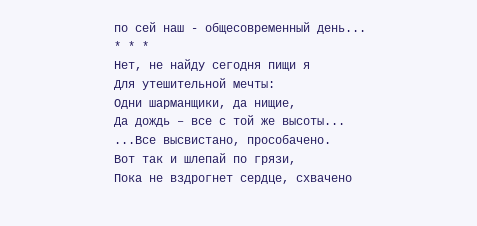по сей наш - общесовременный день...
* * *
Нет, не найду сегодня пищи я
Для утешительной мечты:
Одни шарманщики, да нищие,
Да дождь – все с той же высоты...
...Все высвистано, прособачено.
Вот так и шлепай по грязи,
Пока не вздрогнет сердце, схвачено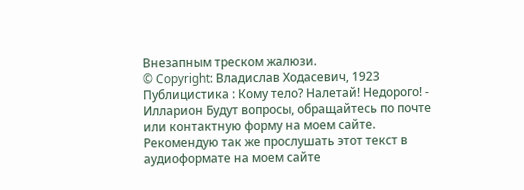Внезапным треском жалюзи.
© Copyright: Владислав Ходасевич, 1923
Публицистика : Кому тело? Налетай! Недорого! - Илларион Будут вопросы, обращайтесь по почте или контактную форму на моем сайте. Рекомендую так же прослушать этот текст в аудиоформате на моем сайте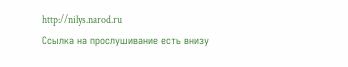http://nilys.narod.ru
Ссылка на прослушивание есть внизу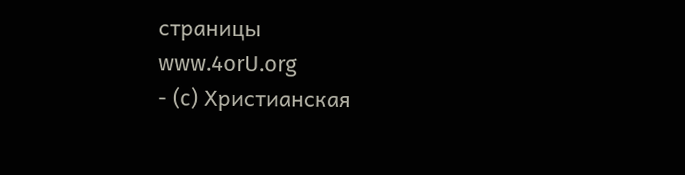страницы
www.4orU.org
- (c) Христианская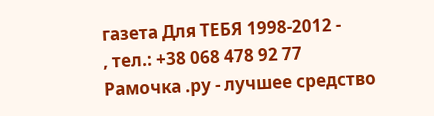газета Для ТЕБЯ 1998-2012 -
, тел.: +38 068 478 92 77
Рамочка .ру - лучшее средство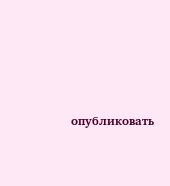опубликовать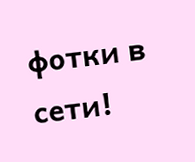фотки в сети!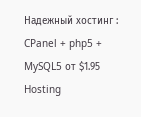Надежный хостинг : CPanel + php5 + MySQL5 от $1.95
Hosting